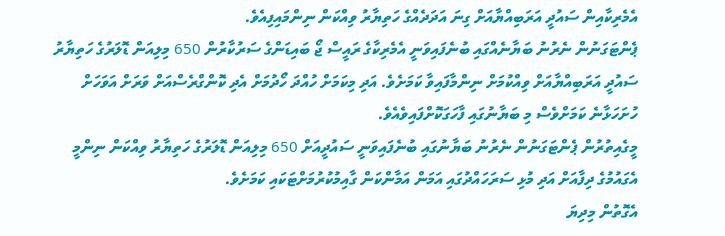އެމެރިކާއިން ސައުދީ އަރަބިއްޔާއަށް ގިނަ އަދަދެއްގެ ހަތިޔާރު ވިއްކަން ނިންމައިފިއެވެ.
ޕެންޓަގަނުން ނެރުނު ބަޔާނެއްގައި ބުނެފައިވަނީ އެމެރިކާގެ ރައީސް ޖޯ ބައިޑަންގެ ސަރުކާރުން 650 މިލިއަން ޑޮލަރުގެ ހަތިޔާރު ސައުދީ އަރަބިއްޔާއަށް ވިއްކުމަށް ނިންމާފައިވާ ކަމަށެވެ. އަދި މިކަމަށް ހުއްދަ ހޯދުމަށް އެދި ކޮންގްރެސްއަށް ވަރަށް އަވަހަށް ހުށަހަޅާނެ ކަމަށްވެސް މި ބަޔާނުގައި ފާހަގަކޮށްފައިވެއެވެ.
މީގެއިތުރުން ޕެންޓަގަނުން ނެރުނު ބަޔާނުގައި ބުނެފައިވަނީ ސައުދީއަށް 650 މިލިއަން ޑޮލަރުގެ ހަތިޔާރު ވިއްކަން ނިންމީ އެގައުމުގެ ދިފާއަށް އަދި މުޅި ސަރަހައްދުގައި އަމަން އަމާންކަން ގާއިމުކުރުމަށްޓަކައި ކަމަށެވެ.
އެގޮތުން މިދިޔަ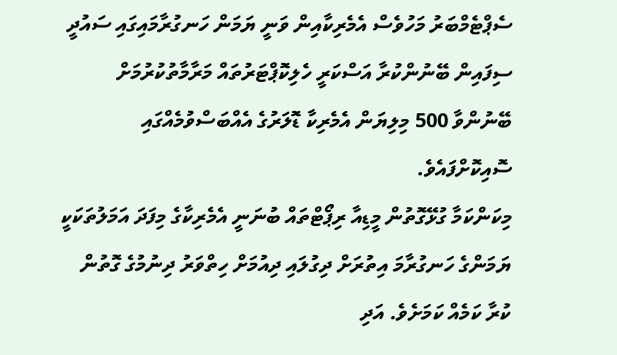ސެޕްޓެމްބަރު މަހުވެސް އެމެރިކާއިން ވަނީ ޔަމަން ހަނގުރާމައިގައި ސައުދީ ސިފައިން ބޭނުންކުރާ އަސްކަރީ ހެލިކޮޕްޓަރުތައް މަރާމާތުކުރުމަށް ބޭނުންވާ 500 މިލިޔަން އެމެރިކާ ޑޮލަރުގެ އެއްބަސްވުމެއްގައި ސޮއިކޮށްފައެވެ.
މިކަންކަމާ ގުޅޭގޮތުން މީޑިއާ ރިޕޯޓްތައް ބުނަނީ އެމެރިކާގެ މިފަދަ އަމަލުތަކަކީ ޔަމަންގެ ހަނގުރާމަ އިތުރަށް ދިގުލައި ދިއުމަށް ހިތްވަރު ދިނުމުގެ ގޮތުން ކުރާ ކަމެއް ކަމަށެވެ. އަދި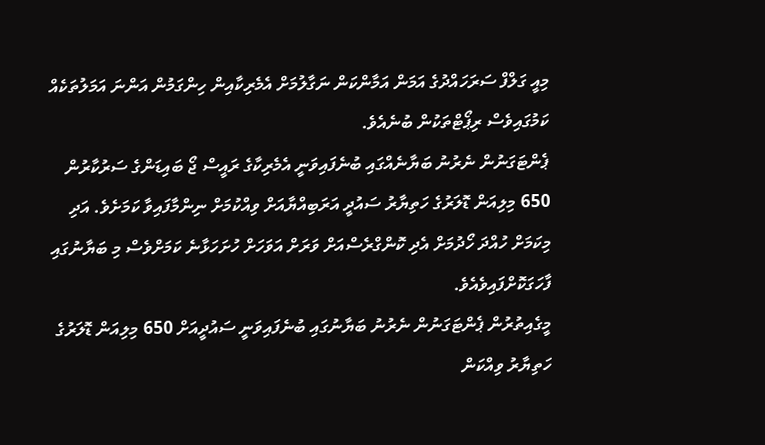މިއީ ގަލްފް ސަރަހައްދުގެ އަމަން އަމާންކަން ނަގާލުމަށް އެމެރިކާއިން ހިންގަމުން އަންނަ އަމަލުތަކެއް ކަމުގައިވެސް ރިޕޯޓްތަކުން ބުނެއެވެ.
ޕެންޓަގަނުން ނެރުނު ބަޔާނެއްގައި ބުނެފައިވަނީ އެމެރިކާގެ ރައީސް ޖޯ ބައިޑަންގެ ސަރުކާރުން 650 މިލިއަން ޑޮލަރުގެ ހަތިޔާރު ސައުދީ އަރަބިއްޔާއަށް ވިއްކުމަށް ނިންމާފައިވާ ކަމަށެވެ. އަދި މިކަމަށް ހުއްދަ ހޯދުމަށް އެދި ކޮންގްރެސްއަށް ވަރަށް އަވަހަށް ހުށަހަޅާނެ ކަމަށްވެސް މި ބަޔާނުގައި ފާހަގަކޮށްފައިވެއެވެ.
މީގެއިތުރުން ޕެންޓަގަނުން ނެރުނު ބަޔާނުގައި ބުނެފައިވަނީ ސައުދީއަށް 650 މިލިއަން ޑޮލަރުގެ ހަތިޔާރު ވިއްކަން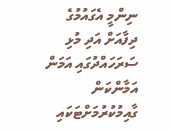ނިންމީ އެގައުމުގެ ދިފާއަށް އަދި މުޅި ސަރަހައްދުގައި އަމަން އަމާންކަން ގާއިމުކުރުމަށްޓަކައި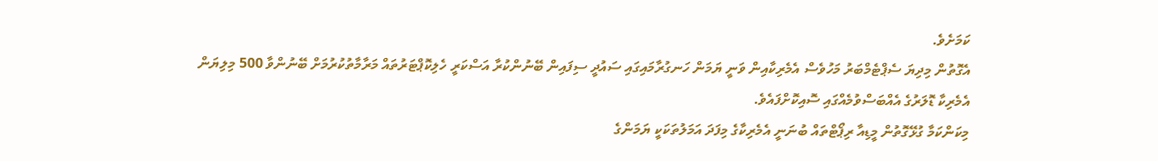ކަމަށެވެ.
އެގޮތުން މިދިޔަ ސެޕްޓެމްބަރު މަހުވެސް އެމެރިކާއިން ވަނީ ޔަމަން ހަނގުރާމައިގައި ސައުދީ ސިފައިން ބޭނުންކުރާ އަސްކަރީ ހެލިކޮޕްޓަރުތައް މަރާމާތުކުރުމަށް ބޭނުންވާ 500 މިލިޔަން އެމެރިކާ ޑޮލަރުގެ އެއްބަސްވުމެއްގައި ސޮއިކޮށްފައެވެ.
މިކަންކަމާ ގުޅޭގޮތުން މީޑިއާ ރިޕޯޓްތައް ބުނަނީ އެމެރިކާގެ މިފަދަ އަމަލުތަކަކީ ޔަމަންގެ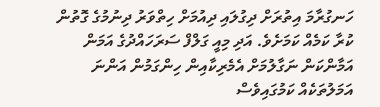ހަނގުރާމަ އިތުރަށް ދިގުލައި ދިއުމަށް ހިތްވަރު ދިނުމުގެ ގޮތުން ކުރާ ކަމެއް ކަމަށެވެ. އަދި މިއީ ގަލްފް ސަރަހައްދުގެ އަމަން އަމާންކަން ނަގާލުމަށް އެމެރިކާއިން ހިންގަމުން އަންނަ އަމަލުތަކެއް ކަމުގައިވެސް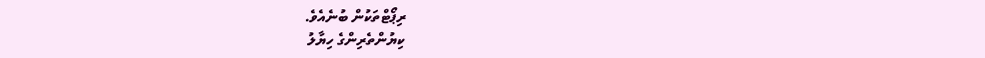ރިޕޯޓްތަކުން ބުނެއެވެ.
ކިޔުންތެރިންގެ ހިޔާލު